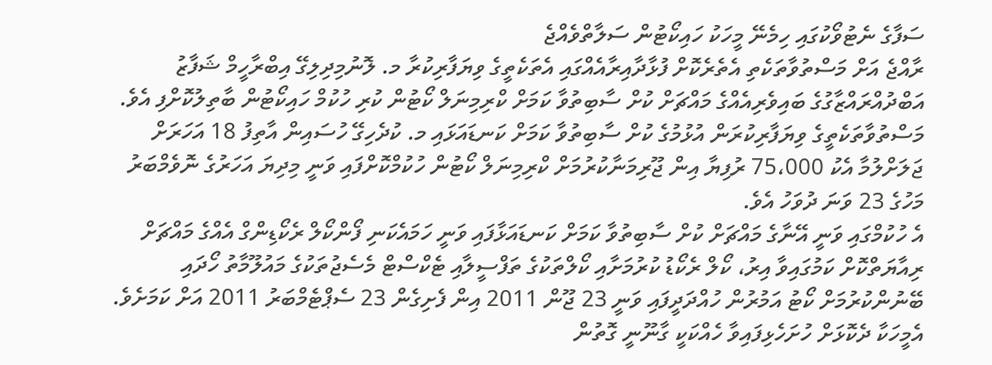ސަފާގެ ނެޓުވޯކުގައި ހިމެނޭ މީހަކު ހައިކޯޓުން ސަލާތްވެއްޖެ
ރާއްޖެ އަށް މަސްތުވާތަކެތި އެތެރެކޮށް ފުޅާދާއިރާއެއްގައި އެތަކެތީގެ ވިޔަފާރިކުރާ މ. ލޮނުމިދިލިގޭ އިބްރާހީމް ޝަފާޒު އަބްދުއްރައްޒާގުގެ ބައިވެރިއެއްގެ މައްޗަށް ކުށް ސާބިތުވާ ކަމަށް ކްރިމިނަލް ކޯޓުން ކުރި ހުކުމް ހައިކޯޓުން ބާތިލުކޮށްފި އެވެ.
މަސްތުވާތަކެތީގެ ވިޔަފާރިކުރަން އުޅުމުގެ ކުށް ސާބިތުވާ ކަމަށް ކަނޑައަޅައި މ. ކުދެހިގޭ ހުސައިން އާތިފު 18 އަހަރަށް ޖަލަށްލުމާ އެކު 75،000 ރުފިޔާ އިން ޖޫރިމަނާކުރުމަށް ކްރިމިނަލް ކޯޓުން ހުކުމްކޮށްފައި ވަނީ މިދިޔަ އަހަރުގެ ނޮވެމްބަރު މަހުގެ 23 ވަނަ ދުވަހު އެވެ.
އެ ހުކުމްގައި ވަނީ އޭނާގެ މައްޗަށް ކުށް ސާބިތުވާ ކަމަށް ކަނޑައަޅާފައި ވަނީ ހަމައެކަނި ފޯންކޯލް ރެކޯޑިންގް އެއްގެ މައްޗަށް ރިއާޔަތްކޮށް ކަމުގައިވާ އިރު، ކޯލް ރެކޯޑު ކުރުމަށާއި ކޯލްތަކުގެ ތަފްސީލާއި ޓެކްސްޓް މެސެޖުތަކުގެ މައުލޫމާތު ހޯދައި ބޭނުންކުރުމަށް ކޯޓު އަމުރުން ހުއްދަދީފައި ވަނީ 23 ޖޫން 2011 އިން ފެށިގެން 23 ސެޕްޓެމްބަރު 2011 އަށް ކަމަށެވެ.
އެމީހަކާ ދެކޮޅަށް ހުށަހެޅިފައިވާ ހެއްކަކީ ގާނޫނީ ގޮތުން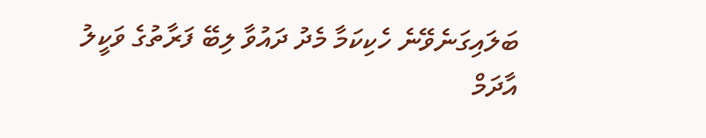ބަލައިގަނެވޭނެ ހެކިކަމާ މެދު ދައުވާ ލިބޭ ފަރާތުގެ ވަކީލު އާދަމް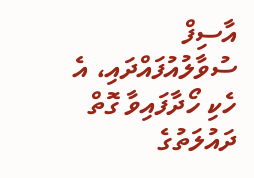އާސިފް ސުވާލުއުފައްދައި، އެ ހެކި ހޯދާފައިވާ ގޮތް ދައުލަތުގެ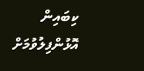ކިބައިން އޮޅުންފިލުވުމަށް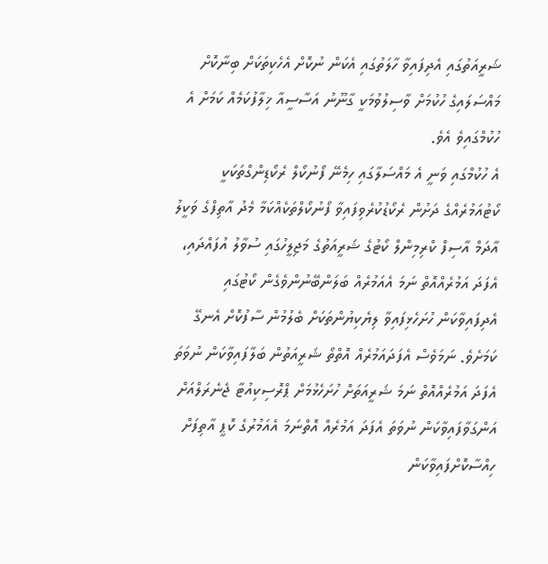ޝަރީއަތުގައި އެދިފައިވާ ހާލަތުގައި އެކަން ނުކޮށް އެހެކިތަކަށް ބިނާކޮށް މައްސަލައިގެ ހުކުމަށް ވާސިލުވުމަކީ ގާނޫނު އަސާސީއާ ޚިލާފުކަމެއް ކަމަށް އެ ހުކުމްގައިވެ އެވެ.
އެ ހުކުމްގައި ވަނީ އެ މައްސަލާގައި ހިމެނޭ ފޯނުކޯލް ރެކޯޑިންގްތަކަކީ ކޯޓުއަމުރެއްގެ ދަށުން ރެކޯޑުކުރެވިފައިވާ ފޯނުކޯލްތަކެއްކަމާ މެދު އާތިފްގެ ވަކީލު އާދަމް އާސިފް ކްރިމިންލް ކޯޓުގެ ޝަރީއަތުގެ މަޖިލީހުގައި ސުވާލު އުފައްދައި، އެފަދަ އަމުރެއްއޮތް ނަމަ އެއަމުރެއް ބަލަންބޭނުންވެގެން ކޯޓުގައި އެދިފައިވާކަން ހުށަހެޅިފައިވާ ލިޔެކިޔުންތަކަށް ބެލުމުން ސާފުކޮށް އެނގޭ ކަމަށެވެ. ނަމަވެސް އެފަދައަމުރެއް އޮތްތޯ ޝަރީއަތުން ބަލާފައިވާކަން ނުވަތަ އެފަދަ އަމުރެއްއޮތް ނަމަ ޝަރީއަތަށް ހުށަހެޅުމަށް ޕްރޮސިކިއުޓާ ޖެނެރަލްއަށް އަންގަވާފައިވާކަން ނުވަތަ އެފަދަ އަމުރެއް އޮތްނަމަ އެއަމުރުގެ ކޮޕީ އާތިފަށް ހިއްސާކޮށްފައިވާކަން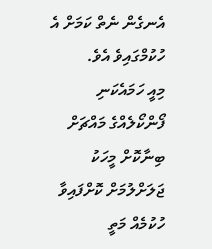އެނގެން ނެތް ކަމަށް އެ ހުކުމްގައިވެ އެވެ.
މިއީ ހަމައެކަނި ފޯންކޯލެއްގެ މައްޗަށް ބިނާކޮށް މީހަކު ޖަލަށްލުމަށް ކޮށްފައިވާ ހުކުމެއް މަތީ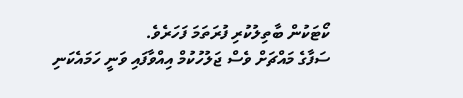ކޯޓަކުން ބާތިލުކުރި ފުރަތަމަ ފަހަރެވެ.
ސަފާގެ މައްޗަށް ވެސް ޖަލުހުކުމް އިއްވާފައި ވަނީ ހަމައެކަނި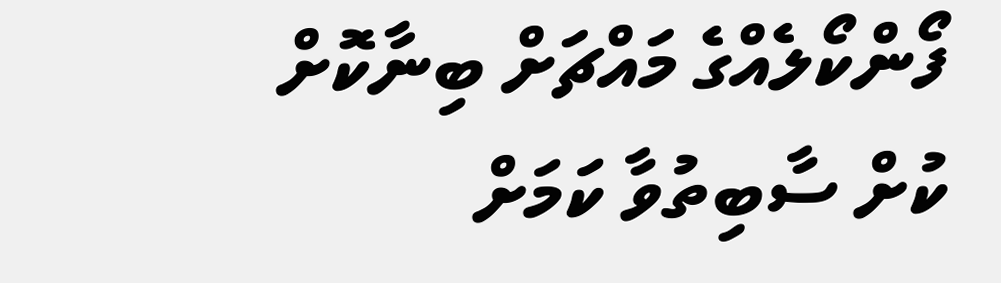ފޯންކޯލެއްގެ މައްޗަށް ބިނާކޮށް ކުށް ސާބިތުވާ ކަމަށް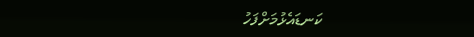ކަނޑައެޅުމަށްފަހު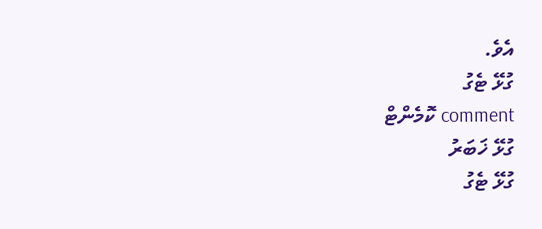އެވެ.
ގުޅޭ ޓެގު
comment ކޮމެންޓް
ގުޅޭ ޚަބަރު
ގުޅޭ ޓެގު